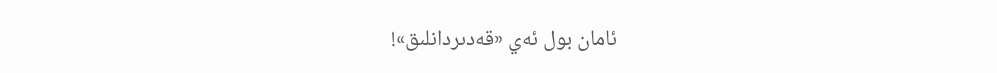ئامان بول ئەي «قەدىردانلىق»!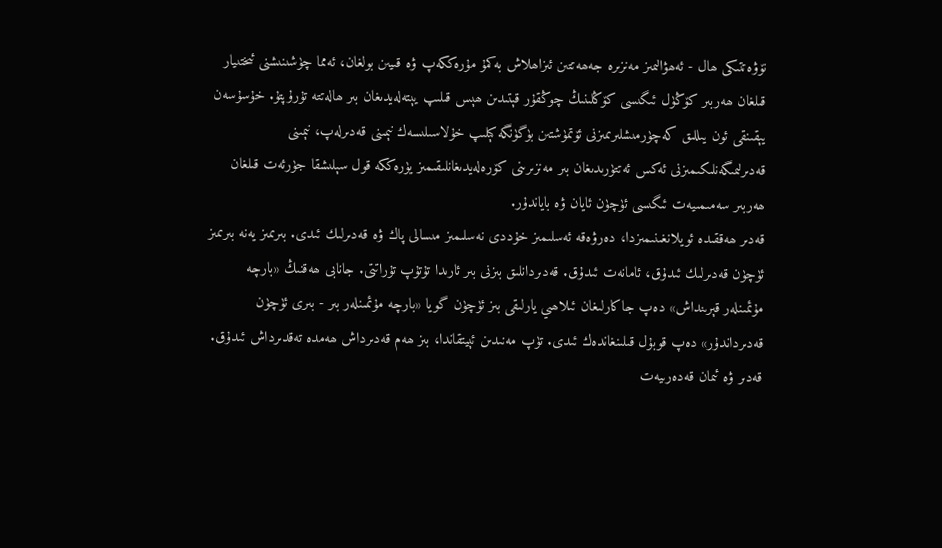نۆۋەتتىكى ھال - ئەھۋالىمىز مەنزىرە جەھەتتىن ئىزاھلاش بەكمۇ مۇرەككەپ ۋە قىيىن بولغان، ئەمما چۈشىنىشنى ئىختىيار قىلغان ھەربىر كۆڭۈل ئىگىسى كۆڭلىنىڭ چوڭقۇر قېتىدىن ھېس قىلىپ يېتەلەيدىغان بىر ھالەتتە تۇرۇپتۇ. خۇسۇسەن يېقىنقى ئون يىللىق كەچۈرمىشلىرىمىزنى ئۆتمۈشتىن بۈگۈنگە كېلىپ خۇلاسىلىسەك نېمىنى قەدىرلەپ، نېمىنى قەدىرلىمىگەنلىكىمىزنى ئەكس ئەتتۈرىدىغان بىر مەنزىرىنى كۆرەلەيدىغانلىقىمىز يۈرەككە قول سېلىشقا جۈرئەت قىلغان ھەربىر سەمىمىيەت ئىگىسى ئۈچۈن ئايان ۋە باياندۇر.
قەدىر ھەققىدە ئويلانغىنىمىزدا، دەرۋەقە ئەسلىمىز خۇددى نەسلىمىز مىسالى پاك ۋە قەدىرلىك ئىدى. بىرىمىز يەنە بىرىمىز ئۈچۈن قەدىرلىك ئىدۇق، ئامانەت ئىدۇق. قەدىردانلىق بىزنى بىر ئارىدا تۇتۇپ تۇراتتى. جانابى ھەقنىڭ «بارچە مۇئمىنلەر قېرىنداش» دەپ جاكارلىغان ئىلاھىي يارلىقى بىز ئۈچۈن گويا «بارچە مۇئمىنلەر بىر - بىرى ئۈچۈن قەدىرداندۇر» دەپ قوبۇل قىلىنغاندەك ئىدى. تۈپ مەنىدىن ئېيتقاندا، بىز ھەم قەدىرداش ھەمدە تەقدىرداش ئىدۇق. قەدىر ۋە ئىمان قەدەرىيەت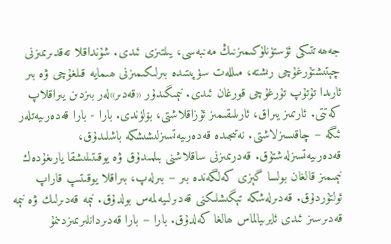جەھەتتىكى ئۈستۈنلۈكىمىزنىڭ مەنبەسى، يىلتىزى ئىدى. شۇنداقلا تەقدىرىمىزنى چېتىشتۇرغۇچى رىشتە، مىللەت سۈپىتىدە بىرلىكىمىزنى ھىمايە قىلغۇچى ۋە بىر ئارىدا تۇتۇپ تۇرغۇچى قورغان ئىدى. نېمىگىدۇر «قەدىر»لەر بىزدىن يىراقلاپ كەتتى. ئارىمىز يىراق، ئارىلىقىمىز ئۇزاقلاشتى، بۆلۈندى. بارا - بارا قەدەرىيەتلەر ئىگە – چاقىسىزلاشتى. نەتىجىدە قەدەرىيەتسىزلىشىشكە باشلىدۇق، قەدەرىيەتسىزلەشتۇق. قەدرىمىزنى ساقلاشنى بىلمىدۇق ۋە يوقىتىلىشقا يارىغۇدەك نېمىمىز قالغان بولسا گېزى كەلگەندە بىر – بىرلەپ، بىراقلا يوقىتىپ قاراپ ئولتۇردۇق. قەدىرلەشكە تېگىشلىكنى قەدىرلىيەلمەس بولدۇق. نېمە قەدىرلىك ۋە نېمە قەدىرسىز ئىدى ئايرىيالماس ھالغا كەلدۇق. بارا – بارا قەدىردانلىرىمىزدىنمۇ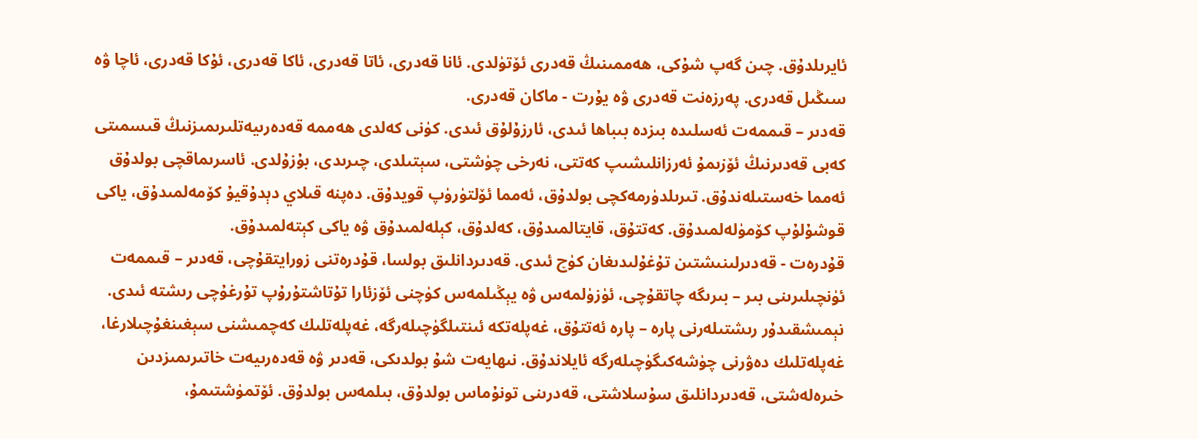ئايرىلدۇق. چىن گەپ شۇكى، ھەممىنىڭ قەدرى ئۆتۈلدى. ئانا قەدرى، ئاتا قەدرى، ئاكا قەدرى، ئۇكا قەدرى، ئاچا ۋە سىڭىل قەدرى. پەرزەنت قەدرى ۋە يۇرت - ماكان قەدرى.
قەدىر – قىممەت ئەسلىدە بىزدە بىباھا ئىدى، ئارزۇلۇق ئىدى. كۈنى كەلدى ھەممە قەدەرىيەتلىرىمىزنىڭ قىسمىتى كەبى قەدىرنىڭ ئۆزىمۇ ئەرزانلىشىپ كەتتى، نەرخى چۈشتى، سېتىلدى، چىرىدى، بۇزۇلدى. ئاسرىماقچى بولدۇق ئەمما خەستىلەندۇق. تىرىلدۈرمەكچى بولدۇق، ئەمما ئۆلتۈرۈپ قويدۇق. دەپنە قىلاي دېدۇقيۇ كۆمەلمىدۇق، ياكى قوشۇلۇپ كۆمۈلەلمىدۇق. كەتتۇق، قايتالمىدۇق، كەلدۇق، كېلەلمىدۇق ۋە ياكى كېتەلمىدۇق.
قۇدرەت - قەدىرلىنىشتىن تۇغۇلىدىغان كۈچ ئىدى. قەدىردانلىق بولسا، قۇدرەتنى زورايتقۇچى، قەدىر – قىممەت ئۈنچىلىرىنى بىر – بىرىگە چاتقۇچى، ئۈزۈلمەس ۋە يېڭىلمەس كۈچنى ئۆزئارا تۇتاشتۇرۇپ تۇرغۇچى رىشتە ئىدى. نېمىشقىدۇر رىشتىلەرنى پارە – پارە ئەتتۇق، غەپلەتكە ئىنتىلگۈچىلەرگە، غەپلەتلىك كەچمىشنى سېغىنغۇچىلارغا، غەپلەتلىك دەۋرنى چۈشەكىگۈچىلەرگە ئايلاندۇق. نىھايەت شۇ بولدىكى، قەدىر ۋە قەدەرىيەت خاتىرىمىزدىن خىرەلەشتى، قەدىردانلىق سۇسلاشتى، قەدرىنى تونۇماس بولدۇق، بىلمەس بولدۇق. ئۆتمۈشتىمۇ،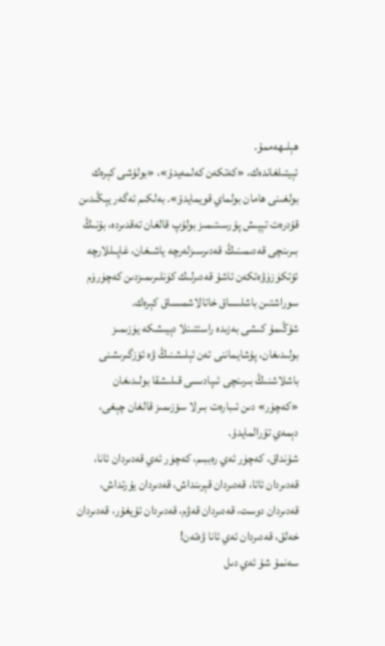ھېلىھەممۇ.
ئېيتىلغاندەك، «كەتكەن كەلمەيدۇ»، «بولۇشى كېرەك بولغىنى ھامان بولماي قويمايدۇ». بەلكىم ئەگەر يېڭىدىن قۇدرەت تېپىش پۇرسىتىمىز بولۇپ قالغان تەقدىردە، بۇنىڭ بىرىنچى قەدىمىنىڭ قەدىرسىزلەرچە ياشىغان، غاپىللارچە ئۆتكۈزۈۋەتكەن ئاشۇ قەدىرلىك كۈنلىرىمىزدىن كەچۈرۈم سوراشتىن باشلىساق خاتالاشمىساق كېرەك.
شۇڭىمۇ كىشى بەزىدە راستتىنلا دېيىشكە يۈزىمىز بولىدىغان، پۇشايماننى تەن ئېلىشنىڭ ۋە ئۆزگىرىشنى باشلاشنىڭ بىرىنچى ئىپادىسى قىلىشقا بولىدىغان «كەچۈر» دىن ئىبارەت بىرلا سۆزىمىز قالغان چېغى، دېمەي تۇرالمايدۇ.
شۇنداق، كەچۈر ئەي رەببىم، كەچۈر ئەي قەدىردان ئانا، قەدىردان ئاتا، قەدىردان قېرىنداش، قەدىردان يۇرتداش، قەدىردان دوست، قەدىردان قەۋم، قەدىردان ئۇيغۇر، قەدىردان خەلق، قەدىردان ئەي ئانا ۋەتەن!
سەنمۇ شۇ ئەي دىل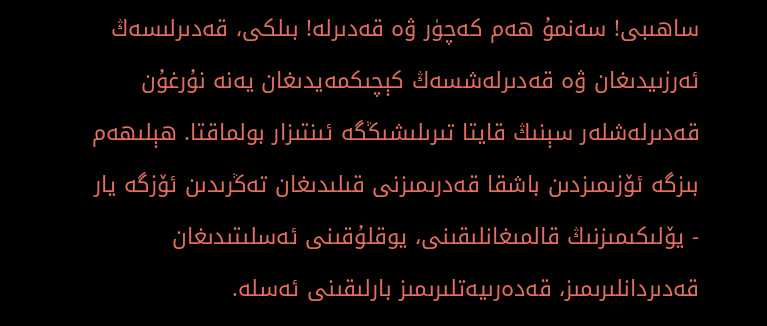ساھىبى! سەنمۇ ھەم كەچۈر ۋە قەدىرلە! بىلكى، قەدىرلىسەڭ ئەرزىيدىغان ۋە قەدىرلەشسەڭ كېچىكمەيدىغان يەنە نۇرغۇن قەدىرلەشلەر سېنىڭ قايتا تىرىلىشىڭگە ئىنتىزار بولماقتا. ھېلىھەم بىزگە ئۆزىمىزدىن باشقا قەدرىمىزنى قىلىدىغان تەڭرىدىن ئۆزگە يار - يۆلىكىمىزنىڭ قالمىغانلىقىنى، يوقلۇقىنى ئەسلىتىدىغان قەدىردانلىرىمىز، قەدەرىيەتلىرىمىز بارلىقىنى ئەسلە.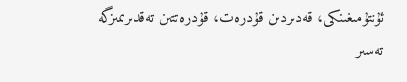ئۇنتۇمىغىنكى، قەدىردىن قۇدرەت، قۇدرەتتىن تەقدىرىمىزگە تەسىر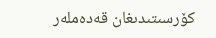كۆرسىتىدىغان قەدەملەر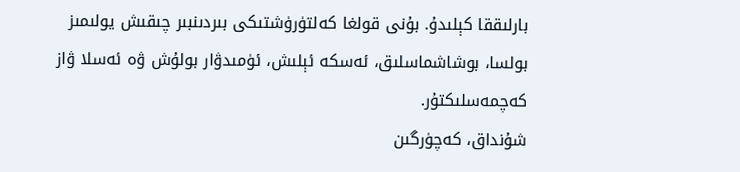بارلىققا كېلىدۇ. بۇنى قولغا كەلتۈرۈشتىكى بىردىنبىر چىقىش يولىمىز بولسا، بوشاشماسلىق، ئەسكە ئېلىش، ئۈمىدۋار بولۇش ۋە ئەسلا ۋاز كەچمەسلىكتۇر.
شۇنداق، كەچۈرگىن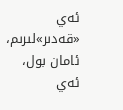ئەي «قەدىر»لىرىم، ئامان بول، ئەي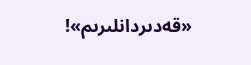«قەدىردانلىرىم»!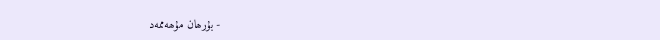- بۇرھان مۇھەممەد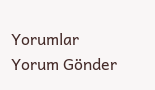Yorumlar
Yorum Gönder